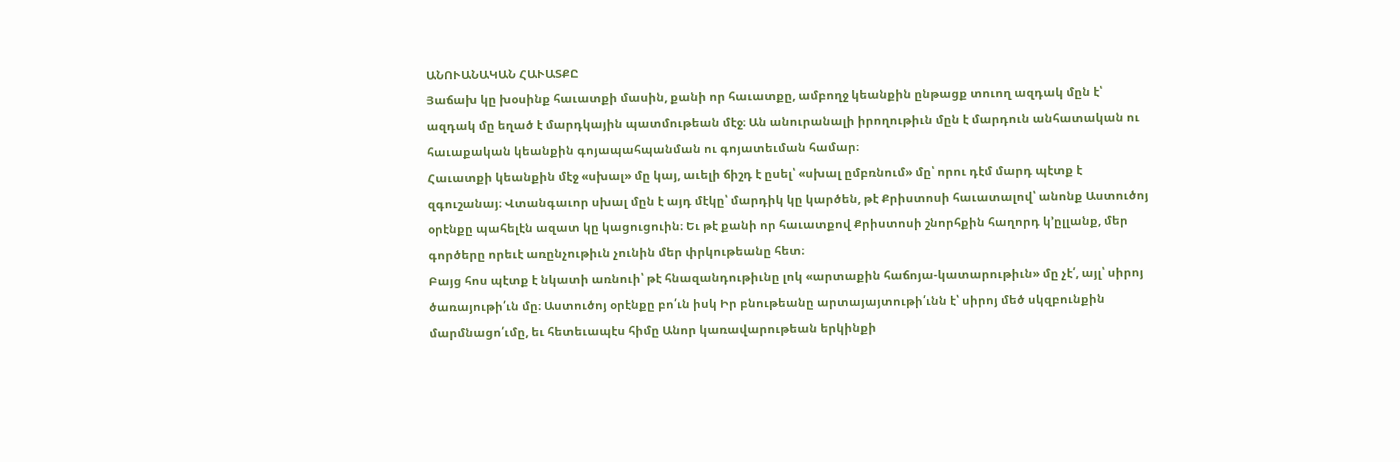ԱՆՈՒԱՆԱԿԱՆ ՀԱՒԱՏՔԸ
Յաճախ կը խօսինք հաւատքի մասին, քանի որ հաւատքը, ամբողջ կեանքին ընթացք տուող ազդակ մըն է՝ ազդակ մը եղած է մարդկային պատմութեան մէջ։ Ան անուրանալի իրողութիւն մըն է մարդուն անհատական ու հաւաքական կեանքին գոյապահպանման ու գոյատեւման համար։
Հաւատքի կեանքին մէջ «սխալ» մը կայ, աւելի ճիշդ է ըսել՝ «սխալ ըմբռնում» մը՝ որու դէմ մարդ պէտք է զգուշանայ։ Վտանգաւոր սխալ մըն է այդ մէկը՝ մարդիկ կը կարծեն, թէ Քրիստոսի հաւատալով՝ անոնք Աստուծոյ օրէնքը պահելէն ազատ կը կացուցուին։ Եւ թէ քանի որ հաւատքով Քրիստոսի շնորհքին հաղորդ կ՚ըլլանք, մեր գործերը որեւէ առընչութիւն չունին մեր փրկութեանը հետ։
Բայց հոս պէտք է նկատի առնուի՝ թէ հնազանդութիւնը լոկ «արտաքին հաճոյա-կատարութիւն» մը չէ՛, այլ՝ սիրոյ ծառայութի՛ւն մը։ Աստուծոյ օրէնքը բո՛ւն իսկ Իր բնութեանը արտայայտութի՛ւնն է՝ սիրոյ մեծ սկզբունքին մարմնացո՛ւմը, եւ հետեւապէս հիմը Անոր կառավարութեան երկինքի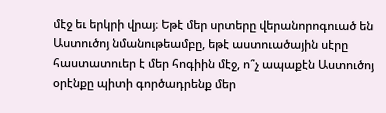մէջ եւ երկրի վրայ։ Եթէ մեր սրտերը վերանորոգուած են Աստուծոյ նմանութեամբը, եթէ աստուածային սէրը հաստատուեր է մեր հոգիին մէջ, ո՞չ ապաքէն Աստուծոյ օրէնքը պիտի գործադրենք մեր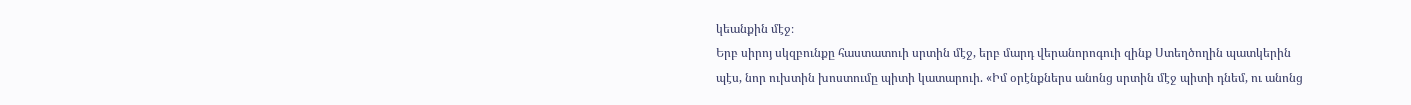կեանքին մէջ։
Երբ սիրոյ սկզբունքը հաստատուի սրտին մէջ, երբ մարդ վերանորոգուի զինք Ստեղծողին պատկերին պէս, նոր ուխտին խոստումը պիտի կատարուի. «Իմ օրէնքներս անոնց սրտին մէջ պիտի դնեմ, ու անոնց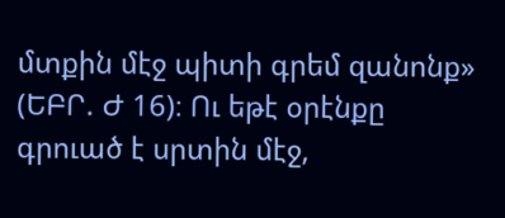մտքին մէջ պիտի գրեմ զանոնք» (ԵԲՐ. Ժ 16)։ Ու եթէ օրէնքը գրուած է սրտին մէջ,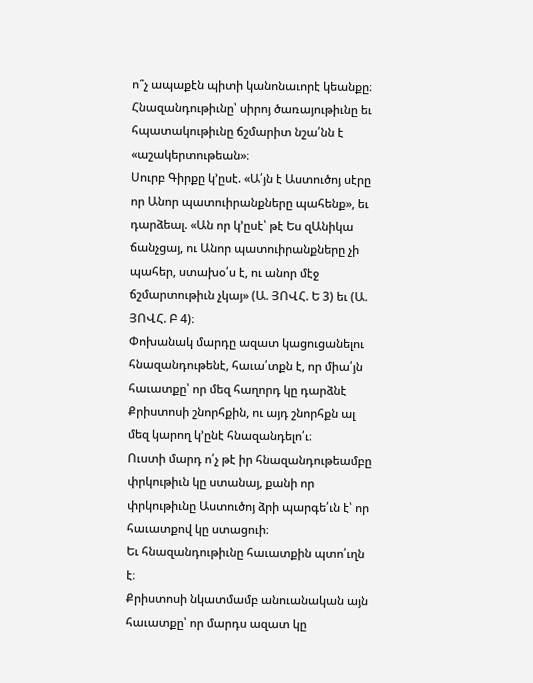ո՞չ ապաքէն պիտի կանոնաւորէ կեանքը։
Հնազանդութիւնը՝ սիրոյ ծառայութիւնը եւ հպատակութիւնը ճշմարիտ նշա՛նն է «աշակերտութեան»։
Սուրբ Գիրքը կ՚ըսէ. «Ա՛յն է Աստուծոյ սէրը որ Անոր պատուիրանքները պահենք», եւ դարձեալ. «Ան որ կ՚ըսէ՝ թէ Ես զԱնիկա ճանչցայ, ու Անոր պատուիրանքները չի պահեր, ստախօ՛ս է, ու անոր մէջ ճշմարտութիւն չկայ» (Ա. ՅՈՎՀ. Ե 3) եւ (Ա. ՅՈՎՀ. Բ 4)։
Փոխանակ մարդը ազատ կացուցանելու հնազանդութենէ, հաւա՛տքն է, որ միա՛յն հաւատքը՝ որ մեզ հաղորդ կը դարձնէ Քրիստոսի շնորհքին, ու այդ շնորհքն ալ մեզ կարող կ՚ընէ հնազանդելո՛ւ։
Ուստի մարդ ո՛չ թէ իր հնազանդութեամբը փրկութիւն կը ստանայ, քանի որ փրկութիւնը Աստուծոյ ձրի պարգե՛ւն է՝ որ հաւատքով կը ստացուի։
Եւ հնազանդութիւնը հաւատքին պտո՛ւղն է։
Քրիստոսի նկատմամբ անուանական այն հաւատքը՝ որ մարդս ազատ կը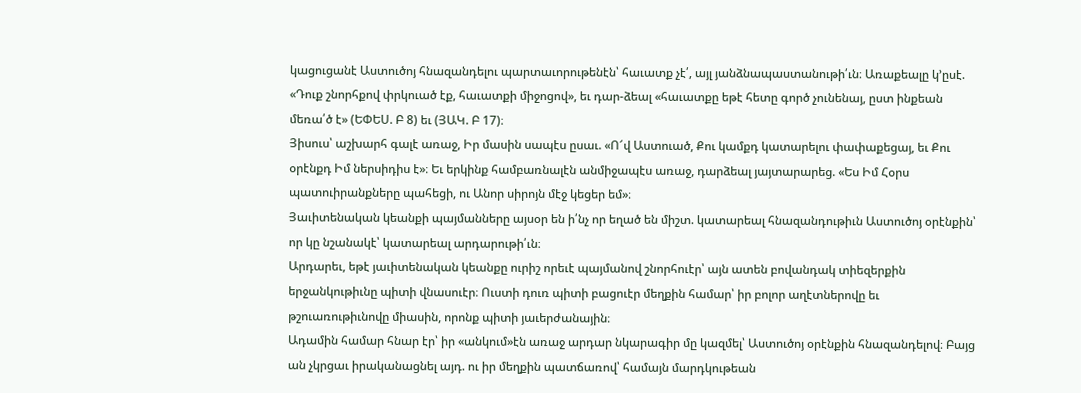կացուցանէ Աստուծոյ հնազանդելու պարտաւորութենէն՝ հաւատք չէ՛, այլ յանձնապաստանութի՛ւն։ Առաքեալը կ՚ըսէ. «Դուք շնորհքով փրկուած էք, հաւատքի միջոցով», եւ դար-ձեալ «հաւատքը եթէ հետը գործ չունենայ, ըստ ինքեան մեռա՛ծ է» (ԵՓԵՍ. Բ 8) եւ (ՅԱԿ. Բ 17)։
Յիսուս՝ աշխարհ գալէ առաջ, Իր մասին սապէս ըսաւ. «Ո՜վ Աստուած, Քու կամքդ կատարելու փափաքեցայ, եւ Քու օրէնքդ Իմ ներսիդիս է»։ Եւ երկինք համբառնալէն անմիջապէս առաջ, դարձեալ յայտարարեց. «Ես Իմ Հօրս պատուիրանքները պահեցի, ու Անոր սիրոյն մէջ կեցեր եմ»։
Յաւիտենական կեանքի պայմանները այսօր են ի՛նչ որ եղած են միշտ. կատարեալ հնազանդութիւն Աստուծոյ օրէնքին՝ որ կը նշանակէ՝ կատարեալ արդարութի՛ւն։
Արդարեւ, եթէ յաւիտենական կեանքը ուրիշ որեւէ պայմանով շնորհուէր՝ այն ատեն բովանդակ տիեզերքին երջանկութիւնը պիտի վնասուէր։ Ուստի դուռ պիտի բացուէր մեղքին համար՝ իր բոլոր աղէտներովը եւ թշուառութիւնովը միասին, որոնք պիտի յաւերժանային։
Ադամին համար հնար էր՝ իր «անկում»էն առաջ արդար նկարագիր մը կազմել՝ Աստուծոյ օրէնքին հնազանդելով։ Բայց ան չկրցաւ իրականացնել այդ. ու իր մեղքին պատճառով՝ համայն մարդկութեան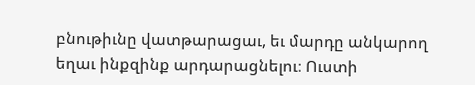բնութիւնը վատթարացաւ, եւ մարդը անկարող եղաւ ինքզինք արդարացնելու։ Ուստի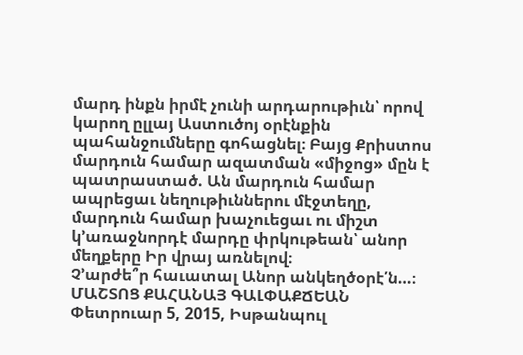մարդ ինքն իրմէ չունի արդարութիւն՝ որով կարող ըլլայ Աստուծոյ օրէնքին պահանջումները գոհացնել։ Բայց Քրիստոս մարդուն համար ազատման «միջոց» մըն է պատրաստած. Ան մարդուն համար ապրեցաւ նեղութիւններու մէջտեղը, մարդուն համար խաչուեցաւ ու միշտ կ՚առաջնորդէ մարդը փրկութեան՝ անոր մեղքերը Իր վրայ առնելով։
Չ՚արժե՞ր հաւատալ Անոր անկեղծօրէ՛ն…։
ՄԱՇՏՈՑ ՔԱՀԱՆԱՅ ԳԱԼՓԱՔՃԵԱՆ
Փետրուար 5, 2015, Իսթանպուլ